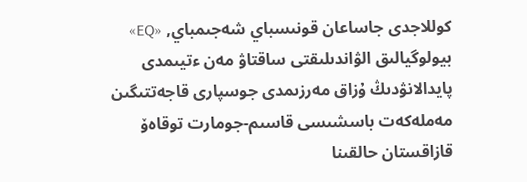كوللاجدى جاساعان قونىسباي شەجىمباي, «EQ»
بيولوگيالىق الۋاندىلىقتى ساقتاۋ مەن ءتيىمدى پايدالانۋدىڭ ۇزاق مەرزىمدى جوسپارى قاجەتتىگىن مەملەكەت باسشىسى قاسىم-جومارت توقاەۆ قازاقستان حالقىنا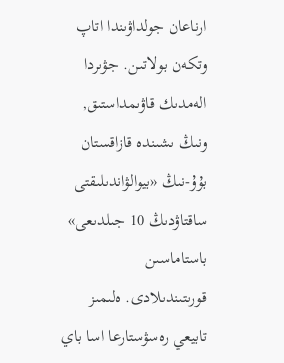ارناعان جولداۋىندا اتاپ وتكەن بولاتىن. جۋىردا الەمدىك قاۋىمداستىق, ونىڭ ىشىندە قازاقستان بۇۇ-نىڭ «بيوالۋاندىلىقتى ساقتاۋدىڭ 10 جىلدىعى» باستاماسىن قورىتىندىلادى. ەلىمىز تابيعي رەسۋستارعا اسا باي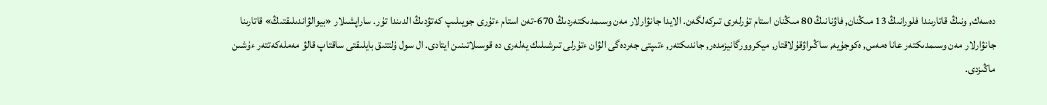دەسەك, ونىڭ قاتارىندا فلورانىڭ 13 مىڭنان, فاۋنانىڭ 80 مىڭنان استام تۇرلەرى تىركەلگەن. الايدا جانۋارلار مەن وسىمدىكتەردىڭ 670-تەن استام ءتۇرى جويىلىپ كەتۋدىڭ الدىندا تۇر. ساراپشىلار «بيوالۋاندىلىقتىڭ» قاتارىنا جانۋارلار مەن وسىمدىكتەر عانا ەمەس, ەكوجۇيە, ساڭىراۋقۇلاقتار, ميكروورگانيزمدەر, جاندىكتەر, ءتىپتى جەردەگى الۋان ءتۇرلى تىرشىلىك يەلەرى دە قوسىلاتىنىن ايتادى. ال سول ۇلتتىق بايلىقتى ساقتاپ قالۋ مەملەكەتتەر ءۇشىن ماڭىزدى.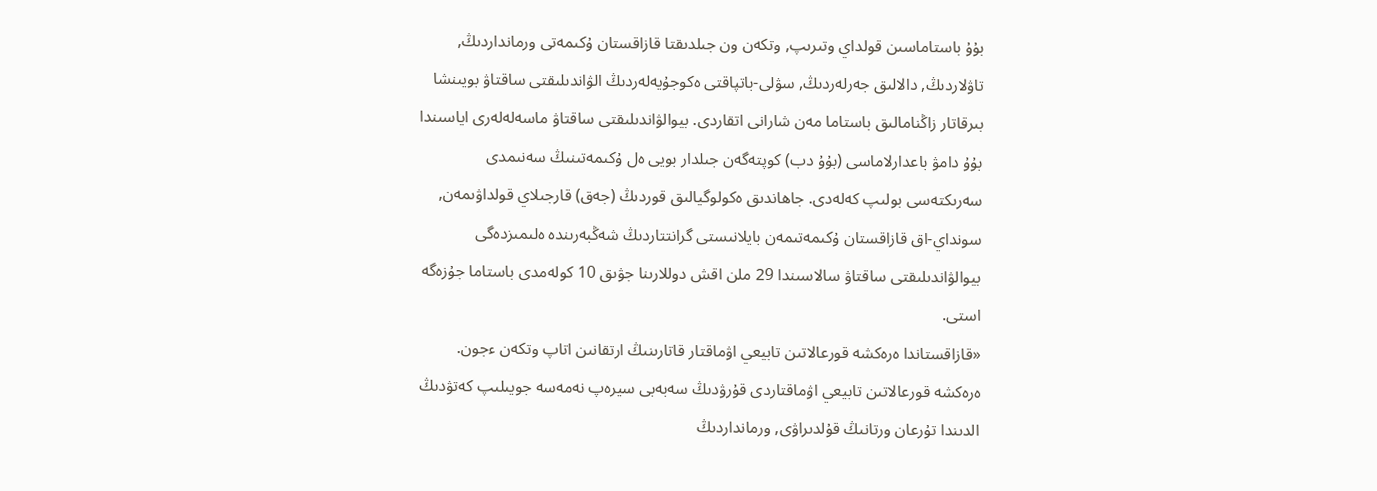بۇۇ باستاماسىن قولداي وتىرىپ, وتكەن ون جىلدىقتا قازاقستان ۇكىمەتى ورمانداردىڭ, تاۋلاردىڭ, دالالىق جەرلەردىڭ, سۋلى-باتپاقتى ەكوجۇيەلەردىڭ الۋاندىلىقتى ساقتاۋ بويىنشا بىرقاتار زاڭنامالىق باستاما مەن شارانى اتقاردى. بيوالۋاندىلىقتى ساقتاۋ ماسەلەلەرى اياسىندا بۇۇ دامۋ باعدارلاماسى (بۇۇ دب) كوپتەگەن جىلدار بويى ەل ۇكىمەتىنىڭ سەنىمدى سەرىكتەسى بولىپ كەلەدى. جاھاندىق ەكولوگيالىق قوردىڭ (جەق) قارجىلاي قولداۋىمەن, سونداي-اق قازاقستان ۇكىمەتىمەن بايلانىستى گرانتتاردىڭ شەڭبەرىندە ەلىمىزدەگى بيوالۋاندىلىقتى ساقتاۋ سالاسىندا 29 ملن اقش دوللارىنا جۋىق 10 كولەمدى باستاما جۇزەگە استى.
«قازاقستاندا ەرەكشە قورعالاتىن تابيعي اۋماقتار قاتارىنىڭ ارتقانىن اتاپ وتكەن ءجون. ەرەكشە قورعالاتىن تابيعي اۋماقتاردى قۇرۋدىڭ سەبەبى سيرەپ نەمەسە جويىلىپ كەتۋدىڭ الدىندا تۇرعان ورتانىڭ قۇلدىراۋى, ورمانداردىڭ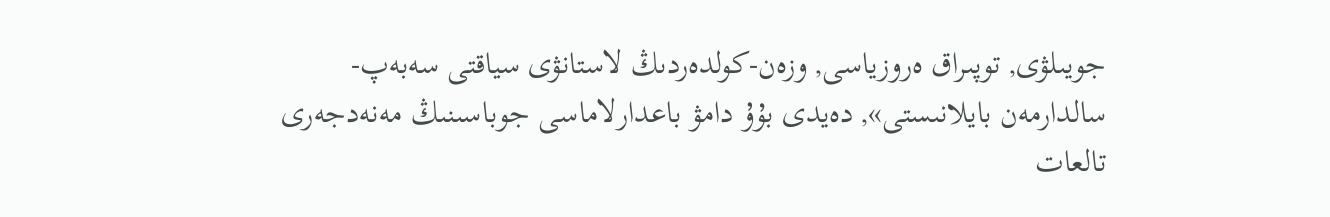جويىلۋى, توپىراق ەروزياسى, وزەن-كولدەردىڭ لاستانۋى سياقتى سەبەپ-سالدارمەن بايلانىستى», دەيدى بۇۇ دامۋ باعدارلاماسى جوباسىنىڭ مەنەدجەرى تالعات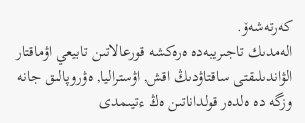كەرتەشەۆ.
الەمدىك تاجىريبەدە ەرەكشە قورعالاتىن تابيعي اۋماقتار الۋاندىلىقتى ساقتاۋدىڭ اقش, اۋستراليا, ەۋروپالىق جانە وزگە دە ەلدەر قولداناتىن ەڭ ءتيىمدى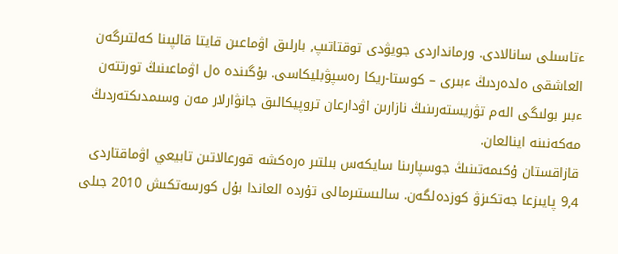ءتاسىلى سانالادى. ورمانداردى جويۋدى توقتاتىپ, بارلىق اۋماعىن قايتا قالپىنا كەلتىرگەن العاشقى ەلدەردىڭ ءبىرى – كوستا-ريكا رەسپۋبليكاسى. بۇگىندە ەل اۋماعىنىڭ تورتتەن ءبىر بولىگى الەم تۋريستەرىنىڭ نازارىن اۋدارعان تروپيكالىق جانۋارلار مەن وسىمدىكتەردىڭ مەكەنىنە اينالعان.
قازاقستان ۇكىمەتىنىڭ جوسپارىنا سايكەس بىلتىر ەرەكشە قورعالاتىن تابيعي اۋماقتاردى 9,4 پايىزعا جەتكىزۋ كوزدەلگەن. سالىستىرمالى تۇردە العاندا بۇل كورسەتكىش 2010 جىلى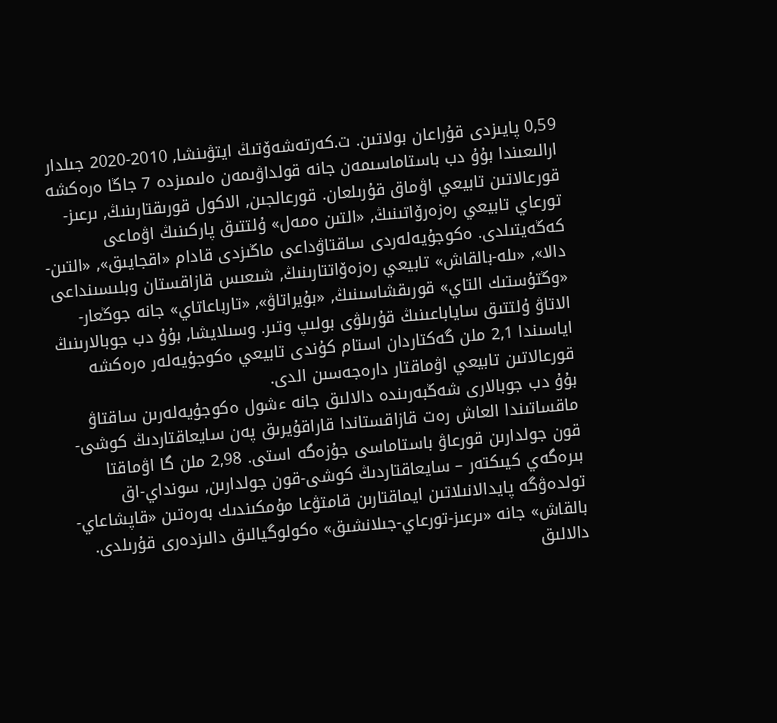0,59 پايىزدى قۇراعان بولاتىن. ت.كەرتەشەۆتىڭ ايتۋىنشا, 2010-2020 جىلدار ارالىعىندا بۇۇ دب باستاماسىمەن جانە قولداۋىمەن ەلىمىزدە 7 جاڭا ەرەكشە قورعالاتىن تابيعي اۋماق قۇرىلعان. قورعالجىن, الاكول قورىقتارىنىڭ, ىرعىز-تورعاي تابيعي رەزەرۆاتىنىڭ, «التىن ەمەل» ۇلتتىق پاركىنىڭ اۋماعى كەڭەيتىلدى. ەكوجۇيەلەردى ساقتاۋداعى ماڭىزدى قادام «اقجايىق», «التىن-دالا», «ىلە-بالقاش» تابيعي رەزەۆاتتارىنىڭ, شىعىس قازاقستان وبلىسىنداعى «وڭتۇستىك التاي» قورىقشاسىنىڭ, «بۇيراتاۋ», «تارباعاتاي» جانە جوڭعار-الاتاۋ ۇلتتىق ساياباعىنىڭ قۇرىلۋى بولىپ وتىر. وسىلايشا, بۇۇ دب جوبالارىنىڭ اياسىندا 2,1 ملن گەكتاردان استام كۇندى تابيعي ەكوجۇيەلەر ەرەكشە قورعالاتىن تابيعي اۋماقتار دارەجەسىن الدى.
بۇۇ دب جوبالارى شەڭبەرىندە دالالىق جانە ءشول ەكوجۇيەلەرىن ساقتاۋ ماقساتىندا العاش رەت قازاقستاندا قاراقۇيرىق پەن سايعاقتاردىڭ كوشى-قون جولدارىن قورعاۋ باستاماسى جۇزەگە استى. 2,98 ملن گا اۋماقتا بىرەگەي كيىكتەر – سايعاقتاردىڭ كوشى-قون جولدارىن, سونداي-اق تولدەۋگە پايدالانىلاتىن ايماقتارىن قامتۋعا مۇمكىندىك بەرەتىن «قاپشاعاي-بالقاش» جانە «ىرعىز-تورعاي-جىلانشىق» ەكولوگيالىق دالىزدەرى قۇرىلدى. دالالىق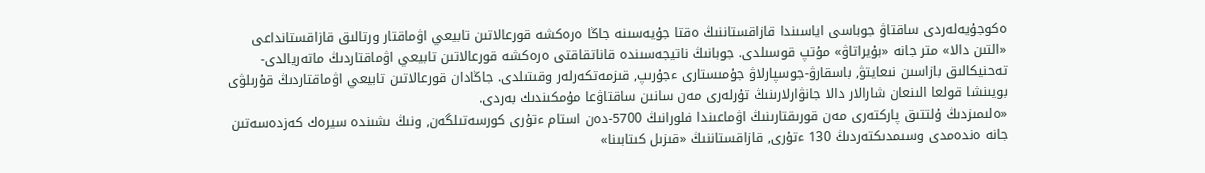ەكوجۇيەلەردى ساقتاۋ جوباسى اياسىندا قازاقستاننىڭ ەقتا جۇيەسىنە جاڭا ەرەكشە قورعالاتىن تابيعي اۋماقتار ورتالىق قازاقستانداعى «التىن دالا» متر جانە «بۇيراتاۋ» مۇتپ قوسىلدى. جوبانىڭ ناتيجەسىندە قاناتقاقتى ەرەكشە قورعالاتىن تابيعي اۋماقتاردىڭ ماتەريالدى-تەحنيكالىق بازاسىن نىعايتۋ, باسقارۋ-جوسپارلاۋ جۇمىستارى ءجۇرىپ, قىزمەتكەرلەر وقىتىلدى. جاڭادان قورعالاتىن تابيعي اۋماقتاردىڭ قۇرىلۋى بويىنشا قولعا الىنعان شارالار دالا جانۋارلارىنىڭ تۇرلەرى مەن سانىن ساقتاۋعا مۇمكىندىك بەردى.
«ەلىمىزدىڭ ۇلتتىق پاركتەرى مەن قورىقتارىنىڭ اۋماعىندا فلورانىڭ 5700-دەن استام ءتۇرى كورسەتىلگەن, ونىڭ ىشىندە سيرەك كەزدەسەتىن جانە ەندەمدى وسىمدىكتەردىڭ 130 ءتۇرى, قازاقستاننىڭ «قىزىل كىتابىنا»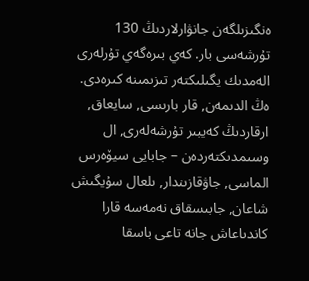ەنگىزىلگەن جانۋارلاردىڭ 130 تۇرشەسى بار. كەي بىرەگەي تۇرلەرى الەمدىك يگىلىكتەر تىزىمىنە كىرەدى. ەڭ الدىمەن, قار بارىسى, سايعاق, ارقاردىڭ كەيبىر تۇرشەلەرى, ال وسىمدىكتەردەن – جابايى سيۆەرس الماسى, جاۋقازىندار, ىلعال سۇيگىش شاعان, جابىسقاق نەمەسە قارا كاندىاعاش جانە تاعى باسقا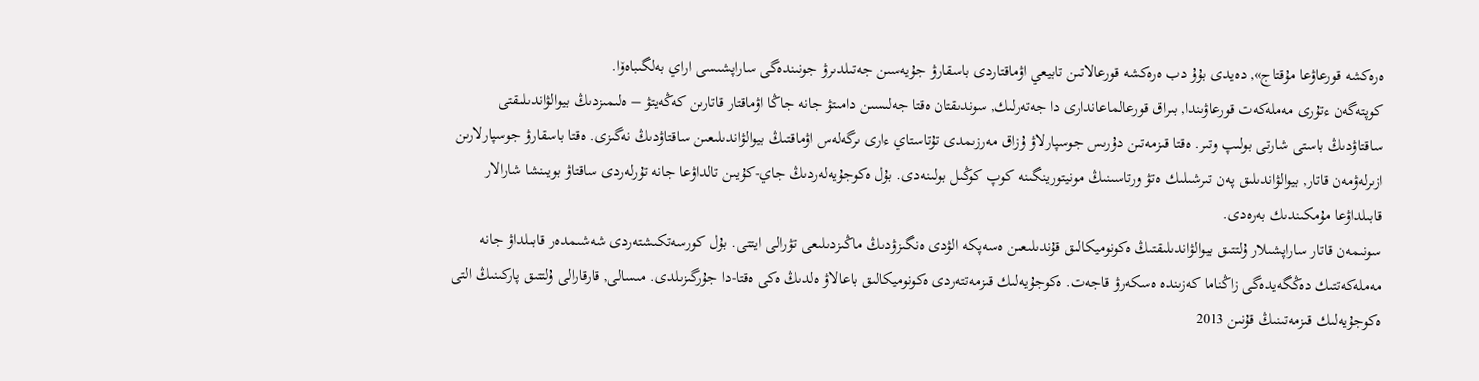ەرەكشە قورعاۋعا مۇقتاج», دەيدى بۇۇ دب ەرەكشە قورعالاتىن تابيعي اۋماقتاردى باسقارۋ جۇيەسىن جەتىلدىرۋ جونىندەگى ساراپشىسى اراي بەلگىباەۆا.
كوپتەگەن ءتۇرى مەملەكەت قورعاۋىندا, بىراق قورعالماعاندارى دا جەتەرلىك, سوندىقتان ەقتا جەلىسىن دامىتۋ جانە جاڭا اۋماقتار قاتارىن كەڭەيتۋ – ەلىمىزدىڭ بيوالۋاندىلىقتى ساقتاۋدىڭ باستى شارتى بولىپ وتىر. ەقتا قىزمەتىن دۇرىس جوسپارلاۋ ۇزاق مەرزىمدى تۇتاستاي ءارى ىرگەلەس اۋماقتىڭ بيوالۋاندىلىعىن ساقتاۋدىڭ نەگىزى. ەقتا باسقارۋ جوسپارلارىن ازىرلەۋمەن قاتار, بيوالۋاندىلىق پەن تىرشىلىك ەتۋ ورتاسىنىڭ مونيتورينگىنە كوپ كوڭىل بولىنەدى. بۇل ەكوجۇيەلەردىڭ جاي-كۇيىن تالداۋعا جانە تۇرلەردى ساقتاۋ بويىنشا شارالار قابىلداۋعا مۇمكىندىك بەرەدى.
سونىمەن قاتار ساراپشىلار ۇلتتىق بيوالۋاندىلىقتىڭ ەكونوميكالىق قۇندىلىعىن ەسەپكە الۋدى ەنگىزۋدىڭ ماڭىزدىلىعى تۋرالى ايتتى. بۇل كورسەتكىشتەردى شەشىمدەر قابىلداۋ جانە مەملەكەتتىك دەڭگەيدەگى زاڭناما كەزىندە ەسكەرۋ قاجەت. ەكوجۇيەلىك قىزمەتتەردى ەكونوميكالىق باعالاۋ ەلدىڭ ەكى ەقتا-دا جۇرگىزىلدى. مىسالى, قارقارالى ۇلتتىق پاركىنىڭ التى ەكوجۇيەلىك قىزمەتىنىڭ قۇنىن 2013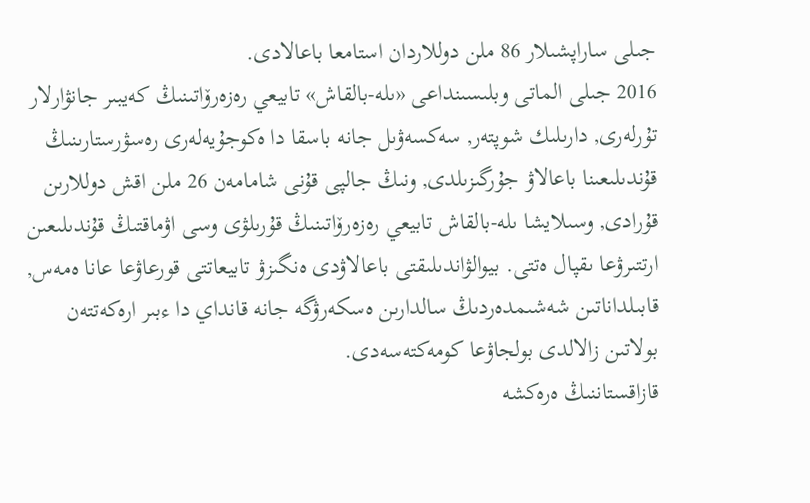جىلى ساراپشىلار 86 ملن دوللاردان استامعا باعالادى.
2016 جىلى الماتى وبلىسىنداعى «ىلە-بالقاش» تابيعي رەزەرۆاتىنىڭ كەيبىر جانۋارلار تۇرلەرى, دارىلىك شوپتەر, سەكسەۋىل جانە باسقا دا ەكوجۇيەلەرى رەسۋرستارىنىڭ قۇندىلىعىنا باعالاۋ جۇرگىزىلدى, ونىڭ جالپى قۇنى شامامەن 26 ملن اقش دوللارىن قۇرادى, وسىلايشا ىلە-بالقاش تابيعي رەزەرۆاتىنىڭ قۇرىلۋى وسى اۋماقتىڭ قۇندىلىعىن ارتتىرۋعا ىقپال ەتتى. بيوالۋاندىلىقتى باعالاۋدى ەنگىزۋ تابيعاتتى قورعاۋعا عانا ەمەس, قابىلداناتىن شەشىمدەردىڭ سالدارىن ەسكەرۋگە جانە قانداي دا ءبىر ارەكەتتەن بولاتىن زالالدى بولجاۋعا كومەكتەسەدى.
قازاقستاننىڭ ەرەكشە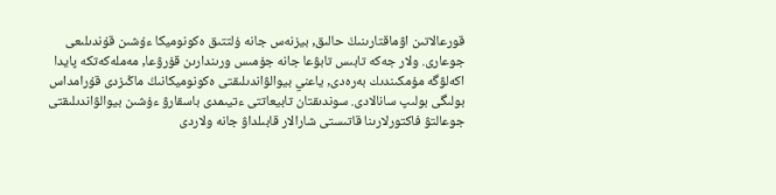قورعالاتىن اۋماقتارىنىڭ حالىق, بيزنەس جانە ۇلتتىق ەكونوميكا ءۇشىن قۇندىلىعى جوعارى. ولار جەكە تابىس تابۋعا جانە جۇمىس ورىندارىن قۇرۋعا, مەملەكەتكە پايدا اكەلۋگە مۇمكىندىك بەرەدى, ياعني بيوالۋاندىلىقتى ەكونوميكانىڭ ماڭىزدى قۇرامداس بولىگى بولىپ سانالادى. سوندىقتان تابيعاتتى ءتيىمدى باسقارۋ ءۇشىن بيوالۋاندىلىقتى جوعالتۋ فاكتورلارىنا قاتىستى شارالار قابىلداۋ جانە ولاردى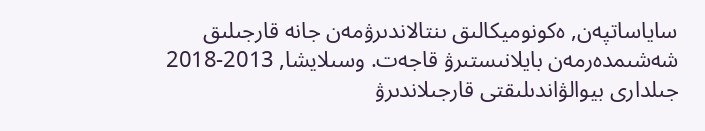ساياساتپەن, ەكونوميكالىق ىنتالاندىرۋمەن جانە قارجىلىق شەشىمدەرمەن بايلانىستىرۋ قاجەت. وسىلايشا, 2013-2018 جىلدارى بيوالۋاندىلىقتى قارجىلاندىرۋ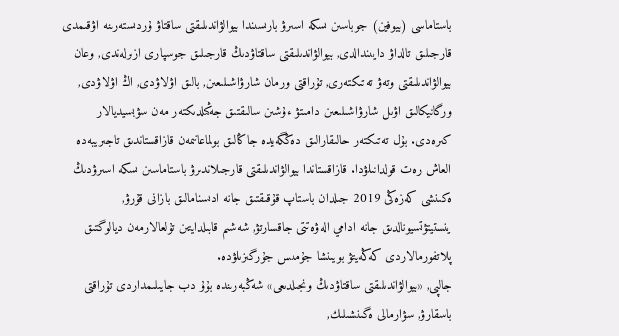باستاماسى (بيوفين) جوباسىن ىسكە اسىرۋ بارىسىندا بيوالۋاندىلىقتى ساقتاۋ ۇردىستەرىنە اۋقىمدى قارجىلىق تالداۋ دايىندالدى, بيوالۋاندىلىقتى ساقتاۋدىڭ قارجىلىق جوسپارى ازىرلەندى, وعان بيوالۋاندىلىقتى وتەۋ تەتىكتەرى, تۇراقتى ورمان شارۋاشىلىعىن, بالىق اۋلاۋدى, اڭ اۋلاۋدى, ورگانيكالىق اۋىل شارۋاشىلىعىن دامىتۋ ءۇشىن سالىقتىق جەڭىلدىكتەر مەن سۋبسيديالار كىرەدى. بۇل تەتىكتەر حالىقارالىق دەڭگەيدە جاڭالىق بولماعانىمەن قازاقستاندىق تاجىريبەدە العاش رەت قولدانىلۋدا. قازاقستاندا بيوالۋاندىلىقتى قارجىلاندىرۋ باستاماسىن ىسكە اسىرۋدىڭ ەكىنشى كەزەڭى 2019 جىلدان باستاپ قۇقىقتىق جانە ادىسنامالىق بازانى قۇرۋ, ينستيتۋتسيونالدىق جانە ادامي الەۋەتتى جاقسارتۋ, شەشىم قابىلدايتىن تۇلعالارمەن ديالوگتىق پلاتفورمالاردى كەڭەيتۋ بويىنشا جۇمىس جۇرگىزىلۋدە.
جالپى, «بيوالۋاندىلىقتى ساقتاۋدىڭ ونجىلدىعى» شەڭبەرىندە بۇۇ دب جايىلىمداردى تۇراقتى باسقارۋ, سۋارمالى ەگىنشىلىك,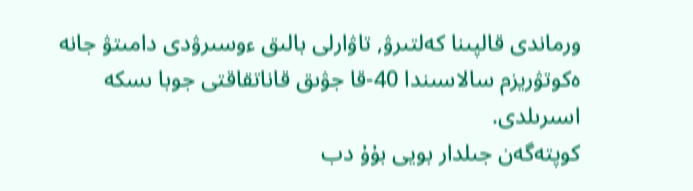ورماندى قالپىنا كەلتىرۋ, تاۋارلى بالىق ءوسىرۋدى دامىتۋ جانە ەكوتۋريزم سالاسىندا 40-قا جۋىق قاناتقاقتى جوبا ىسكە اسىرىلدى.
كوپتەگەن جىلدار بويى بۇۇ دب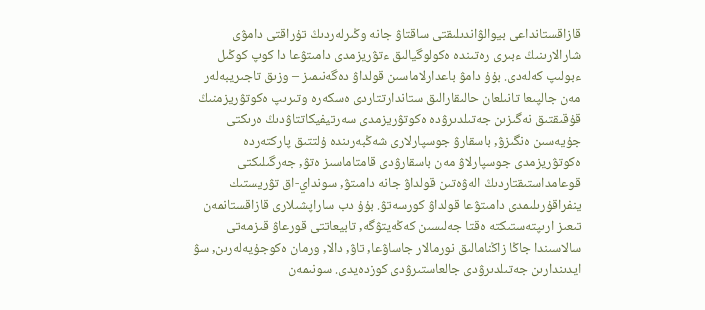قازاقستانداعى بيوالۋاندىلىقتى ساقتاۋ جانە وڭىرلەردىڭ تۇراقتى دامۋى شارالارىنىڭ ءبىرى رەتىندە ەكولوگيالىق ءتۋريزمدى دامىتۋعا دا كوپ كوڭىل ءبولىپ كەلەدى. بۇۇ دامۋ باعدارلاماسىن قولداۋ دەگەنىمىز – وزىق تاجىريبەلەر مەن جالپىعا تانىلعان حالىقارالىق ستاندارتتاردى ەسكەرە وتىرىپ ەكوتۋريزمنىڭ قۇقىقتىق نەگىزىن جەتىلدىرۋدە ەكوتۋريزمدى سەرتيفيكاتتاۋدىڭ ەرىكتى جۇيەسىن ەنگىزۋ, باسقارۋ جوسپارلارى شەڭبەرىندە ۇلتتىق پاركتەردە ەكوتۋريزمدى جوسپارلاۋ مەن باسقارۋدى قامتاماسىز ەتۋ, جەرگىلىكتى قوعامداستىقتاردىڭ الەۋەتىن قولداۋ جانە دامىتۋ, سونداي-اق تۋريستىك ينفراقۇرىلىمدى دامىتۋعا قولداۋ كورسەتۋ. بۇۇ دب ساراپشىلارى قازاقستانمەن تىعىز ارىپتەستىكتە ەقتا جەلىسىن كەڭەيتۋگە, تابيعاتتى قورعاۋ قىزمەتى سالاسىندا جاڭا زاڭنامالىق نورمالار جاساۋعا, تاۋ, دالا, ورمان ەكوجۇيەلەرىن, سۋ ايدىندارىن جەتىلدىرۋدى جالعاستىرۋدى كوزدەيدى. سونىمەن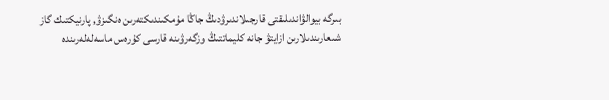بىرگە بيوالۋاندىلىقتى قارجىلاندىرۋدىڭ جاڭا مۇمكىندىكتەرىن ەنگىزۋ, پارنيكتىك گاز شىعارىندىلارىن ازايتۋ جانە كليماتتىڭ وزگەرۋىنە قارسى كۇرەس ماسەلەلەرىندە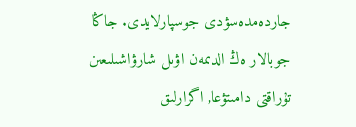جاردەمدەسۋدى جوسپارلايدى. جاڭا جوبالار ەڭ الدىمەن اۋىل شارۋاشىلىعىن تۇراقتى دامىتۋعا, اگرارلىق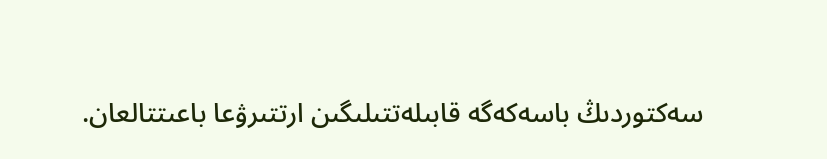سەكتوردىڭ باسەكەگە قابىلەتتىلىگىن ارتتىرۋعا باعىتتالعان.